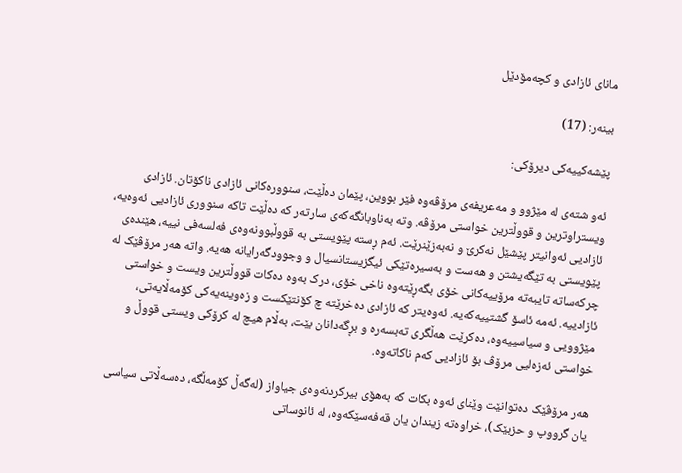مانای ئازادی و كچەمۆدێل

بینەر: (17)

پێشەکییەکی دیرۆکی:

ئەو شتەی لە مێژوو و مەعریفەی مرۆڤەوە فێر بووین، پێمان دەڵێت، سنوورەکانی ئازادی ناکۆتان. ئازادی ویستراوترین و قووڵترین خواستی مرۆڤە. وتە بەناوبانگەکەی سارتەر کە دەڵێت تاكە سنووری ئازادیی ئەوەیە، ئازادیی ئەوانیتر پێشێل نەکرێ و نەبەزێنرێت. ئەم ڕستە پێویستی بە قووڵبوونەوەی فەلسەفی نییە، هێندەی پێویستی بە تێگەیشتن و هەست و بەسیرەتێکی ئیگزیستانسیال و وجوودگەرایانە هەیە. واتە هەر مرۆڤێک لە چرکەساتە تایبەتە مرۆییەکانی خۆی بگەڕێتەوە ناخی خۆی، درک بەوە دەکات قووڵترین ویست و خواستی ئازادییە. ئەمە ئاسۆ گشتییەکەیە. ئەوەیتر کە ئازادی دەخرێتە چ کۆنتێکست و زەوینەیەکی کۆمەڵایەتی، مێژوویی و سیاسییەوە، دەکرێت هەڵگری تەبسەرە و بڕگەدانان بێت، بەڵام هیچ لە کرۆکی ویستی قووڵ و خواستی ئەزەلیی مرۆڤ بۆ ئازادیی کەم ناکاتەوە.

هەر مرۆڤێک دەتوانێت وێنای ئەوە بکات کە بەهۆی بیرکردنەوەی جیاواز (لەگەڵ کۆمەڵگە، دەسەڵاتی سیاسی یان گرووپ و حزبێک)، خراوەتە زیندان یان قەفەسێکەوە، لە ئانوساتی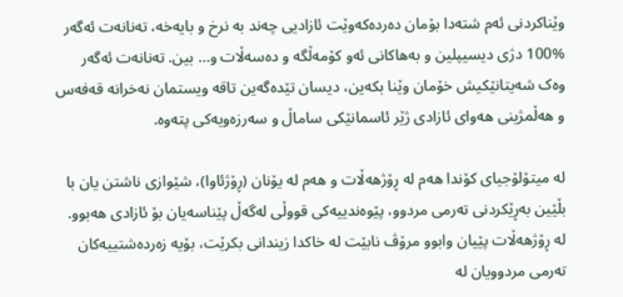وێناکردنی ئەم شتەدا بۆمان دەردەکەوێت ئازادیی چەند بە نرخ و بایەخە، تەنانەت ئەگەر %100 دژی دیسیپلین و بەهاکانی ئەو کۆمەڵگە و دەسەڵات و… بین. تەنانەت ئەگەر وەک شەیتانێکیش خۆمان وێنا بکەین، دیسان تێدەگەین تاقە ویستمان نەخرانە قەفەس و هەڵمژینی هەوای ئازادی ژێر ئاسمانێکی ساماڵ و سەرزەویەکی پتەوە.

لە میتۆلۆجیای کۆندا هەم لە ڕۆژهەڵات و هەم لە یۆنان (ڕۆژئاوا)، شێوازی ناشتن یان با بڵێین بەڕێکردنی تەرمی مردوو، پێوەندییەکی قووڵی لەگەڵ پێناسەیان بۆ ئازادی هەبوو. لە ڕۆژهەڵات پێیان وابوو مرۆڤ نابێت لە خاکدا زیندانی بکرێت، بۆیە زەردەشتییەکان تەرمی مردوویان لە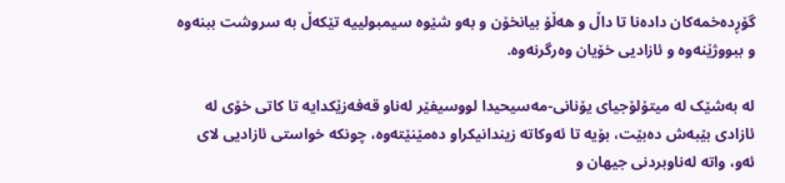گۆڕدەخمەکان دادەنا تا داڵ و هەڵۆ بیانخۆن و بەو شێوە سیمبولییە تێکەڵ بە سروشت ببنەوە و ببووژێنەوە و ئازادیی خۆیان وەرگرنەوە.

لە بەشێک لە میتۆلۆجیای یۆنانی-مەسیحیدا لووسیفێر لەناو قەفەزێکدایە تا کاتی خۆی لە ئازادی بێبەش دەبێت، بۆیە تا ئەوکاتە زیندانیکراو دەمێنێتەوە، چونکە خواستی ئازادیی لای ئەو، واتە لەناوبردنی جیهان و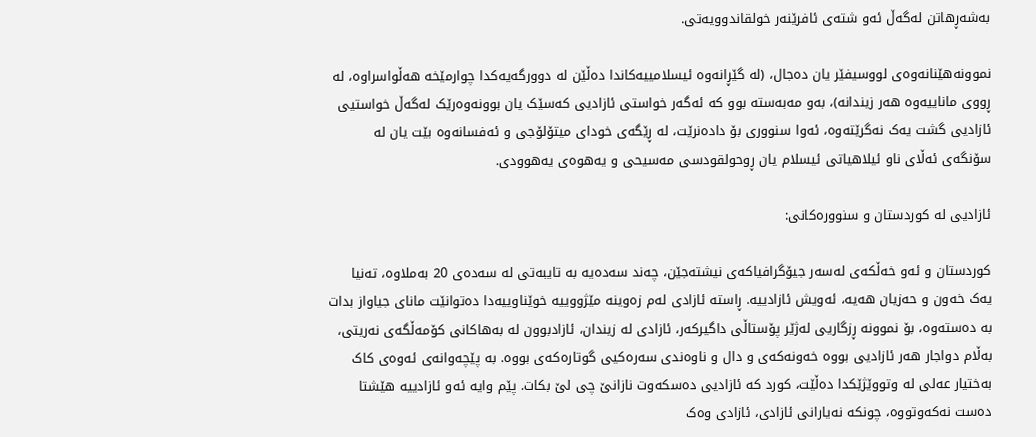بەشەڕهاتن لەگەڵ ئەو شتەی ئافرێنەر خولقاندوویەتی.

نموونەهێنانەوەی لووسیفێر یان دەجال، (لە گێڕانەوە ئیسلامییەکاندا دەڵێن لە دوورگەیەکدا چوارمێخە هەڵواسراوە، لە ڕووی ماناییەوە هەر زیندانە)، بەو مەبەستە بوو کە ئەگەر خواستی ئازادیی کەسێک یان بوونەوەرێک لەگەڵ خواستیی ئازادیی گشت یەک نەگرێتەوە، ئەوا سنووری بۆ دادەنرێت، لە ڕێگەی خودای میتۆلۆجی و ئەفسانەوە بێت یان لە سۆنگەی ئەڵای ناو ئیلاهیاتی ئیسلام یان ڕوحولقودسی مەسیحی و یەهوەی یەهوودی.

ئازادیی لە کوردستان و سنوورەکانی:

کوردستان و ئەو خەڵکەی لەسەر جیۆگرافیاکەی نیشتەجێن، چەند سەدەیە بە تایبەتی لە سەدەی 20 بەملاوە، تەنیا یەک خەون و حەزیان هەیە، ئەویش ئازادییە. ڕاستە ئازادی لەم زەوینە مێژووییە خوێناوییەدا دەتوانێت مانای جیاواز بدات بە دەستەوە، بۆ نموونە ڕزگاریی لەژێر پۆستاڵی داگیرکەر، ئازادی لە زیندان، ئازادبوون لە بەهاکانی کۆمەڵگەی نەریتی، بەڵام دواجار هەر ئازادیی بووە خەونەکەی و دال و ناوەندی سەرەکیی گوتارەکەی بووە. بە پێچەوانەی ئەوەی کاک بەختیار عەلی لە وتووێژێکدا دەڵێت، کورد کە ئازادیی دەسکەوت نازانێ چی لێ بکات. پێم وایە ئەو ئازادییە هێشتا دەست نەکەوتووە، چونکە نەیارانی ئازادی، ئازادی وەک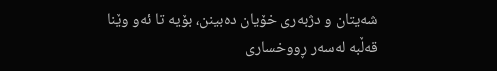شەیتان و دژبەری خۆیان دەبینن، بۆیە تا ئەو وێنا قەڵبە لەسەر ڕووخساری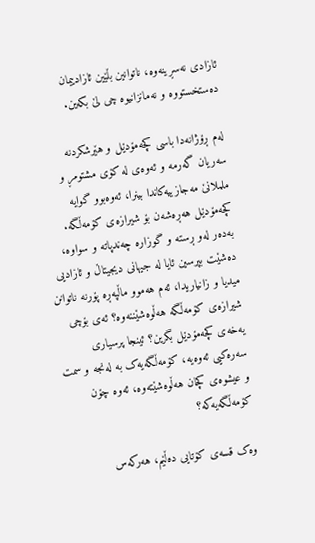ئازادی نەسڕینەوە، ناتوانین بڵێین ئازادییمان دەستخستووە و نەمانزانیوە چی لێ بکەین.

لەم ڕۆژانەدا باسی کچەمۆدێل و هێرشکردنە سەریان گەرمە و ئەوەی لە کۆی مشتومڕ و ململانێ مەجازییەکاندا بینرا، ئەوەبوو گوایە کچەمۆدێل هەڕەشەن بۆ شیرازەی کۆمەڵگە. بەدەر لەو ڕستە و گوزارە چەندپاتە و سواوە، دەشێت بپرسین ئایا لە جیهانی دیجیتاڵ و ئازادیی میدیا و زانیاریدا، ئەم هەموو ماڵپەڕە پۆرنە ناتوانن شیرازەی کۆمەڵگە هەڵوەشێننەوە؟ ئەی بۆچی یەخەی کچەمۆدێل بگرین؟ ئینجا پرسیاری سەرەکیی ئەوەیە، کۆمەڵگەیەک بە لەنجە و سمت و عیشوەی کچان هەڵوەشێتەوە، ئەوە چۆن کۆمەڵگەیەکە؟

وەک قسەی کۆتایی دەڵێم، هەرکەس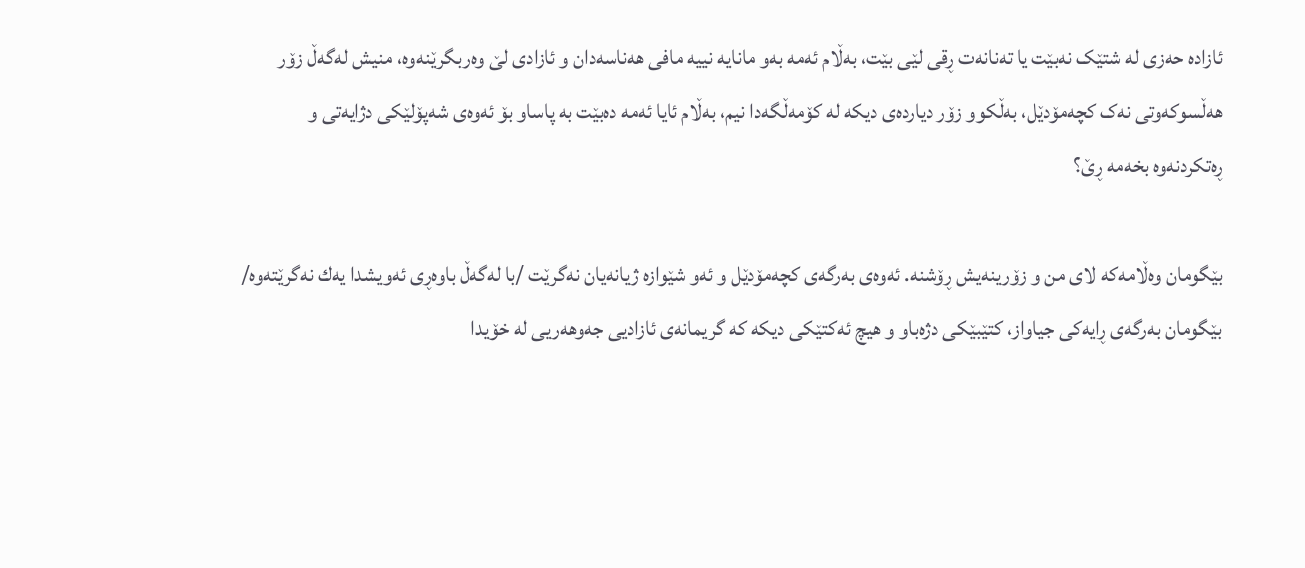ئازادە حەزی لە شتێک نەبێت یا تەنانەت ڕقی لێی بێت، بەڵام ئەمە بەو مانایە نییە مافی هەناسەدان و ئازادی لێ وەربگرێنەوە، منیش لەگەڵ زۆر هەڵسوکەوتی نەک کچەمۆدێل، بەڵکوو زۆر دیاردەی دیکە لە کۆمەڵگەدا نیم، بەڵام ئایا ئەمە دەبێت بە پاساو بۆ ئەوەی شەپۆلێکی دژایەتی و ڕەتکردنەوە بخەمە ڕێ؟

بێگومان وەڵامەکە لای من و زۆرینەیش ڕۆشنە. ئەوەی بەرگەی کچەمۆدێل و ئەو شێوازە ژیانەیان نەگرێت /با لەگەڵ باوەڕی ئەویشدا یەك نەگرێتەوە/ بێگومان بەرگەی ڕایەکی جیاواز، کتێبێکی دژەباو و هیچ ئەکتێکی دیکە کە گریمانەی ئازادیی جەوهەریی لە خۆیدا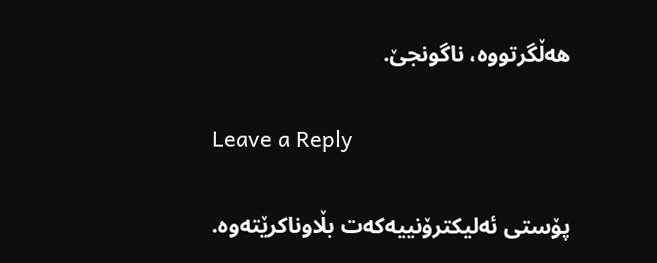هەڵگرتووە، ناگونجێ.

Leave a Reply

پۆستی ئەلیکترۆنییەکەت بڵاوناکرێتەوە.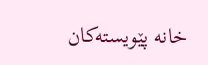خانە پێویستەکان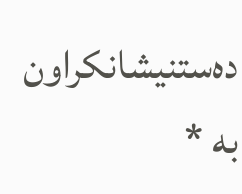دەستنیشانکراون بە *